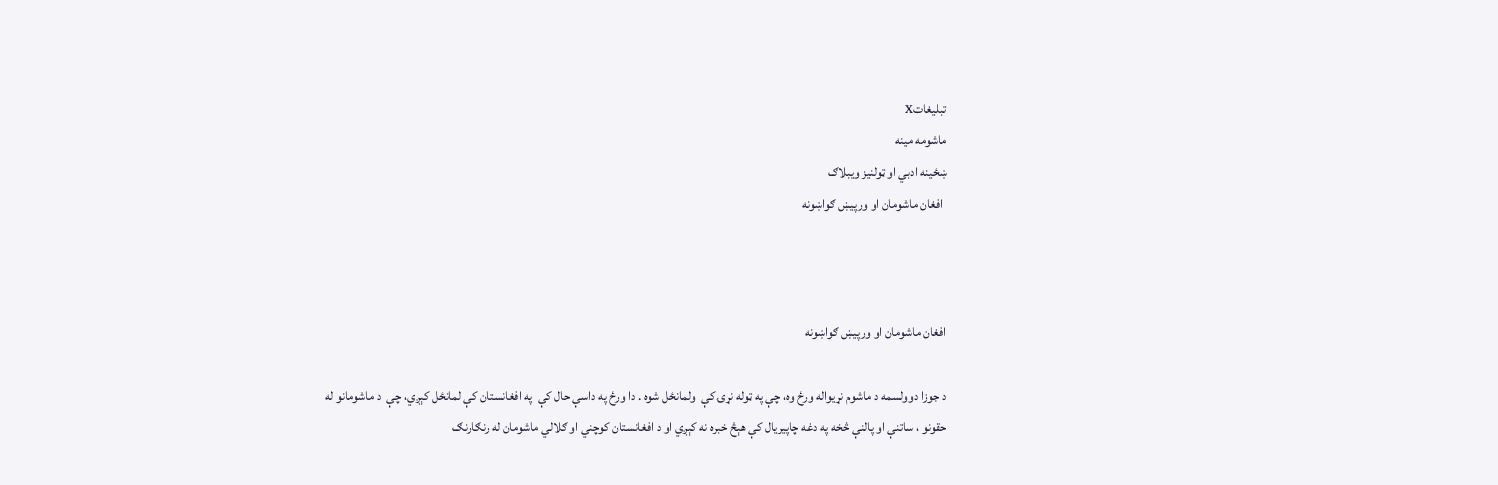تبليغاتX
ماشومه مينه
ښځينه ادبي او ټولنيز ويبلاګ
 افغان ماشومان او ورپيښ ګواښونه



افغان ماشومان او ورپيښ ګواښونه

د جوزا دوولسمه د ماشوم نړيواله ورځ وه، چې په ټوله نړۍ كې  ولمانځل شوه . دا ورځ په داسې حال كې  په افغانستان كې لمانځل كېږي، چې  د ماشومانو له حقونو ، ساتنې او پالنې څخه په دغه چاپيريال كې هېڅ خبره نه كېږي او د افغانستان كوچني او ګلالي ماشومان له رنګارنګ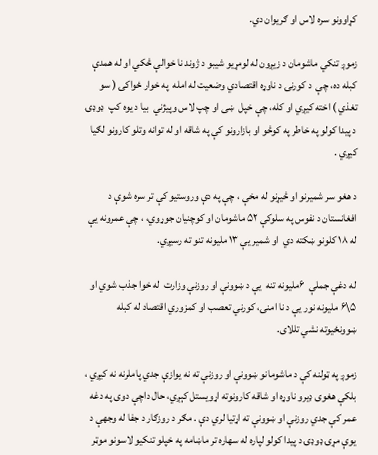كړاوونو سره لاس او ګريوان دي.

زموږ تنكي ماشومان د زيږون له لومړيو شيبو د ژوند نا خوالې څكي او له همدې كبله ده، چې  د كورنۍ د ناوړه اقتصادي وضعيت له امله  په خوار ځواكۍ ( سو تغذي ) اخته كيږي او كله، چې خپل  ښى او چپ لاس وپيژني  بيا د يوه كپ  ډوډۍ د پيدا كولو په خاطر په كوڅو او بازارونو كې په شاقه او له توانه وتلو كارونو لګيا كيږي .

د هغو سر شميرنو او څيړنو له مخې ، چې په دې وروستيو كې تر سره شوې د افغانستان د نفوس په سلوكې ۵۲ ماشومان او كوچنيان جوړوي، ، چې عمرونه يې له ۱۸ كلونو ښكته دي  او شمير يې ۱۳ مليونه تنو ته رسيږي.

له دغې جملې  ۶مليونه تنه  يې د ښوونې او روزنې وزارت  له خوا جذب شوي او ۵\۶ مليونه نور يې د نا امنۍ، كورني تعصب او كمزوري اقتصاد له كبله ښوونځيوته نشي تللاى.

زموږ په ټولنه كې د ماشومانو ښوونې او روزنې ته نه يوازې جدي پاملرنه نه كيږي ، بلكې هغوى ډيرو ناوړه او شاقه كارونوته اړويستل كېږي، حال داچې دوى په دغه عمر كې جدي روزنې او ښوونې ته اړتيا لري دې . مګر د روزګار د جفا له وجهې د يوې مړۍ ډوډۍ د پيدا كولو لپاره له سهاره تر ماښامه په خپلو تنكيو لاسونو موټر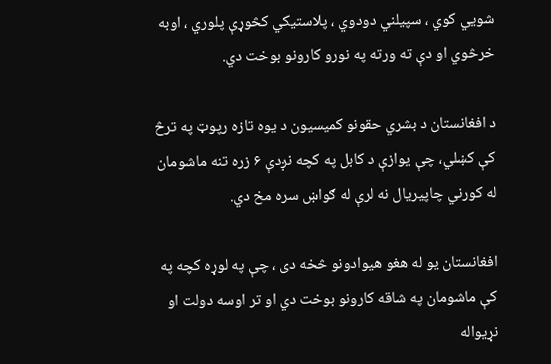شويي كوي ، سپيلني دودوي ، پلاستيكي كڅوړې پلوري ، اوبه خرڅوي او دې ته ورته په نورو كارونو بوخت دي.

د افغانستان د بشري حقونو كميسيون د يوه تازه رپوټ په ترڅ كې كښلي، چې يوازې د كابل په كچه نږدې ۶ زره تنه ماشومان له كورني چاپيريال نه لرې له ګواښ سره مخ دي.

افغانستان يو له هغو هيوادونو څخه دى ، چې په لوړه كچه په كې ماشومان په شاقه كارونو بوخت دي او تر اوسه دولت او نړيواله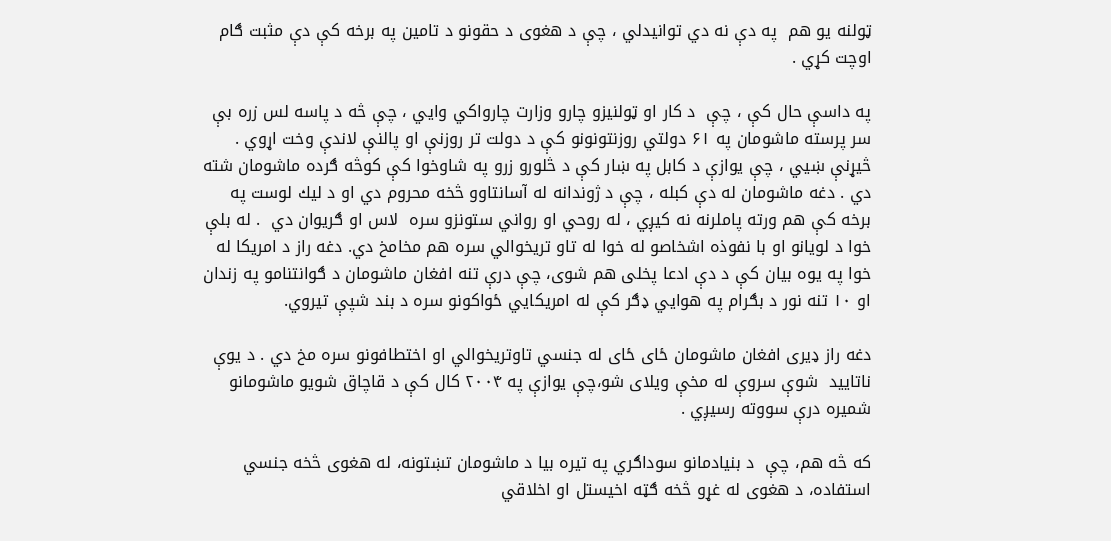ټولنه يو هم  په دې نه دي توانيدلي ، چې د هغوى د حقونو د تامين په برخه كې دې مثبت ګام اوچت كړي .

په داسې حال كې ، چې  د كار او ټولنيزو چارو وزارت چارواكي وايي ، چې څه د پاسه لس زره بې سر پرسته ماشومان په ۶۱ دولتي روزنتونونو كې د دولت تر روزنې او پالنې لاندې وخت اړوي . څيړنې ښيي ، چې يوازې د كابل په ښار كې د څلورو زرو په شاوخوا كې كوڅه ګرده ماشومان شته دي . دغه ماشومان له دې كبله ، چې د ژوندانه له آسانتاوو څخه محروم دي او د ليك لوست په برخه كې هم ورته پاملرنه نه كيږي ، له روحي او رواني ستونزو سره  لاس او ګريوان دي  . له بلې خوا د لويانو او با نفوذه اشخاصو له خوا له تاو تريخوالي سره هم مخامخ دي. دغه راز د امريكا له خوا په يوه بيان كې د دې ادعا پخلى هم شوى، چې درې تنه افغان ماشومان د ګوانتنامو په زندان او ۱۰ تنه نور د بګرام په هوايي ډګر كې له امريكايي ځواكونو سره د بند شپې تيروي.

دغه راز ډيرى افغان ماشومان ځاى ځاى له جنسي تاوتريخوالي او اختطافونو سره مخ دي . د يوې  ناتاييد  شوې سروې له مخې ويلاى شو،چې يوازې په ۲۰۰۴ كال كې د قاچاق شويو ماشومانو شميره درې سووته رسيږي .

كه څه هم، چې  د بنيادمانو سوداګري په تيره بيا د ماشومان تښتونه، له هغوى څخه جنسي استفاده، د هغوى له غړو څخه ګټه اخيستل او اخلاقي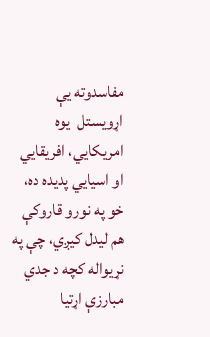مفاسدوته يې اړويستل  يوه امريكايي، افريقايي او اسيايي پديده ده، خو په نورو قاروكې هم ليدل كيږي، چې په نړيواله كچه د جدي مبارزې اړتيا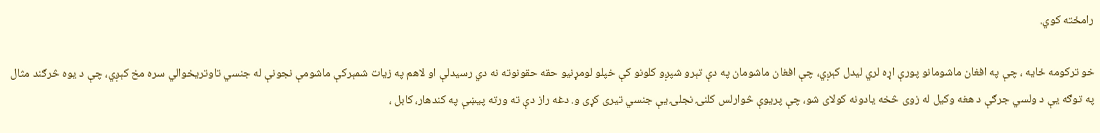رامځته كوي.

خو تركومه ځايه ، چې په افغان ماشومانو پورې اړه لري ليدل كېږي، چې افغان ماشومان په دې تېرو شپږو كلونو كې خپلو لومړنيو حقه حقونوته نه دي رسيدلې او لاهم په زيات شمېركې ماشومې نجونې له جنسي تاوتريخوالي سره مخ كېږي، چې د يوه څرګند مثال په توګه يې د ولسي جرګې د هغه وكيل له زوى څخه يادونه كولاى شو، چې پريوې څوارلس كلنۍ نجلۍ يې جنسي تيرى كړى و. دغه راز دې ته ورته پيښې په كندهار، كابل ،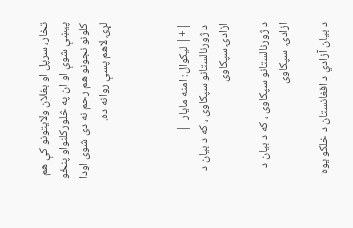تخار، سرپل او بغلان ولايتونو كې هم پيښې شوې او ان په څلوركلنواو پنځو كلونو نجونو هم رحم نه دى شوى اودا لړۍ لاهم پسې روانه ده.



|+| ليكوال: امنه مایار  |
 د ژورنالستانو سپكاوى ، كه د بيان د ازادۍ سپكاوى

د ژورنالستانو سپكاوى ، كه د بيان د ازادۍ  سپكاوى

د بيان آزادي د افغانستان د خلكو يوه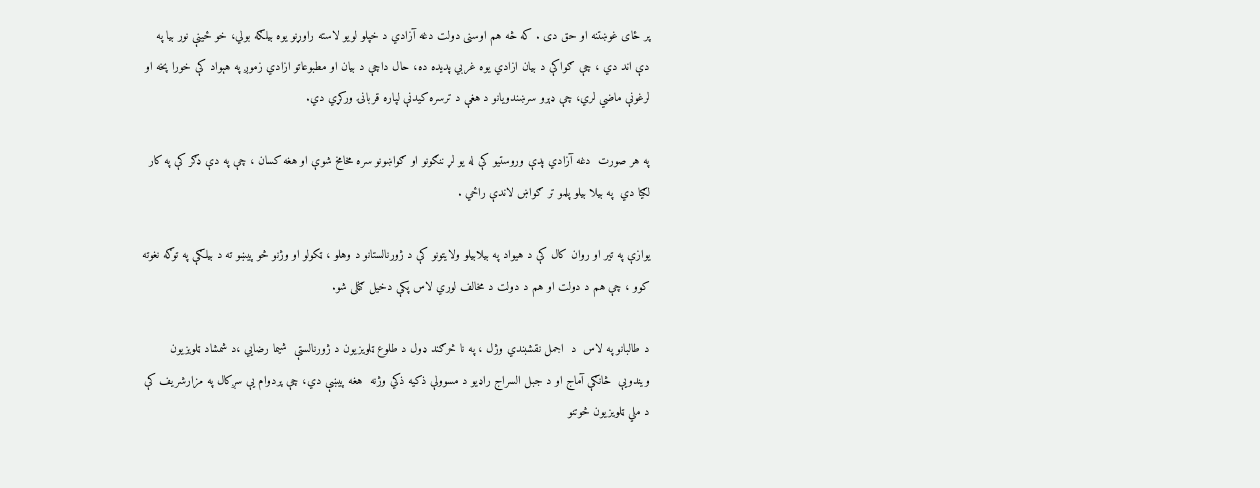پر ځاى غوښتنه او حق دى . كه څه هم اوسنى دولت دغه آزادي د خپلو لويو لاسته راوړنو يوه بيلګه بولي، خو ځينې نور بيا په دې اند دي ، چې ګواكې د بيان ازادي يوه غربي پديده ده، حال داچې د بيان او مطبوعاتو ازادي زموږ په هېواد كې خورا پخه او لرغونې ماضي لري، چې ډېرو سرښندويانو د هغې د ترسره كيدنې لپاره قربانۍ وركړي دي.

په هر صورت  دغه آزادي پدې وروستيو كې له يو لړ ننګونو او ګواښونو سره مخامخ شوې او هغه كسان ، چې په دې ډګر كې په كار لګيا دي  په بيلا بيلو پلمو تر ګواښ لاندې راځي .

يوازې په تير او روان كال كې د هيواد په بيلابيلو ولايتونو كې د ژورنالستانو د وهلو ، ټكولو او وژنو څو پيښو ته د بيلګې په توګه نغوته كوو ، چې هم د دولت او هم د دولت د مخالف لوري لاس پكې دخيل ګڼلى شو.

د طالبانو په لاس  د  اجمل نقشبندي وژل ، په نا څرګند ډول د طلوع ټلويزيون د ژورنالستې  شيما رضايي ،د شمشاد ټلويزيون ويندويې  څانګې آماج او د جبل السراج راډيو د مسوولې ذكيه ذكي وژنه  هغه پيښې دي، چې پردوام يې سږكال په مزارشريف كې د ملي ټلويزيون څوتنو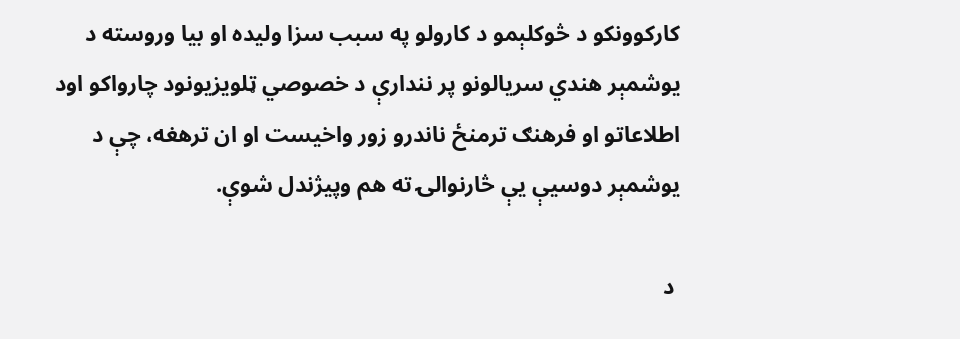كاركوونكو د څوكلېمو د كارولو په سبب سزا وليده او بيا وروسته د يوشمېر هندي سريالونو پر نندارې د خصوصي ټلويزيونود چارواكو اود اطلاعاتو او فرهنګ ترمنځ ناندرو زور واخيست او ان ترهغه، چې د يوشمېر دوسيې يې څارنوالۍ ته هم وپيژندل شوې.

 د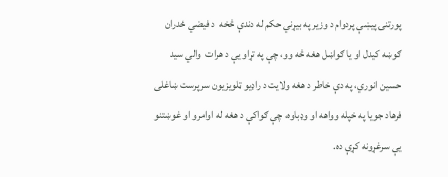پورتنۍ پيښې پردوام د وزير په بيړني حكم له دندې څخه  د فيضي ځدران ګوښه كيدل او يا ګواښل هغه څه وو، چې په تړاو يې د هرات  والي سيد حسين انوري، په دې خاطر د هغه ولايت د راډيو ټلويزيون سرپرست ښاغلى فرهاد جويا په خپله وواهه او وډباوه، چې ګواكې د هغه له اوامرو او غوښتنو يې سرغړونه كړې ده.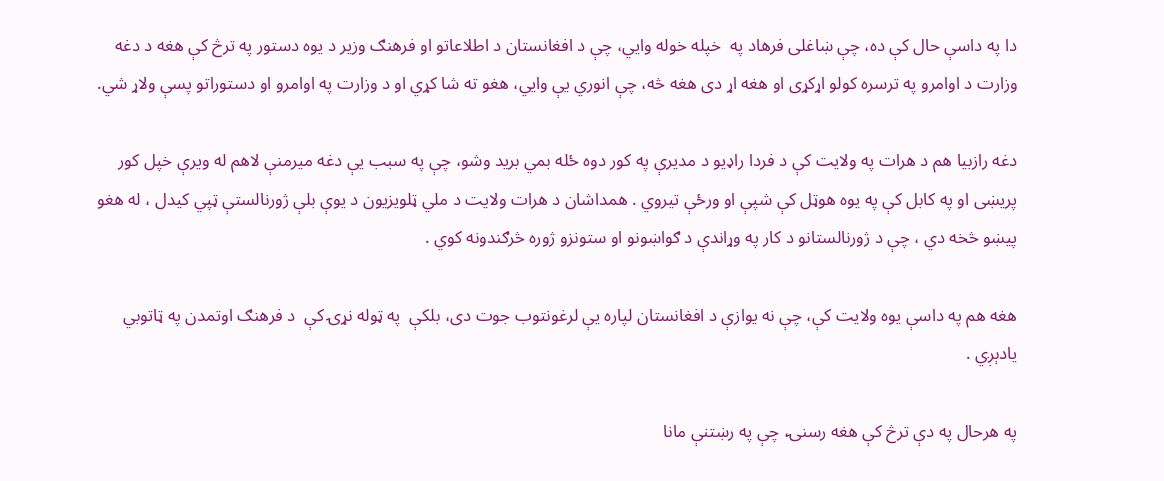دا په داسې حال كې ده، چې ښاغلى فرهاد په  خپله خوله وايي، چې د افغانستان د اطلاعاتو او فرهنګ وزير د يوه دستور په ترڅ كې هغه د دغه وزارت د اوامرو په ترسره كولو اړكړى او هغه اړ دى هغه څه، چې انوري يې وايي، هغو ته شا كړي او د وزارت په اوامرو او دستوراتو پسې ولاړ شي.

دغه رازبيا هم د هرات په ولايت كې د فردا راډيو د مديرې په كور دوه ځله بمي بريد وشو، چې په سبب يې دغه ميرمنې لاهم له ويرې خپل كور پريښى او په كابل كې په يوه هوټل كې شپې او ورځې تيروي . همداشان د هرات ولايت د ملي ټلويزيون د يوې بلې ژورنالستې ټپي كيدل ، له هغو پيښو څخه دي ، چې د ژورنالستانو د كار په وړاندې د ګواښونو او ستونزو ژوره څرګندونه كوي .

هغه هم په داسې يوه ولايت كې، چې نه يوازې د افغانستان لپاره يې لرغونتوب جوت دى، بلكې  په ټوله نړۍ كې  د فرهنګ اوتمدن په ټاتوبي يادېږي .

په هرحال په دې ترڅ كې هغه رسنۍ، چې په رښتنې مانا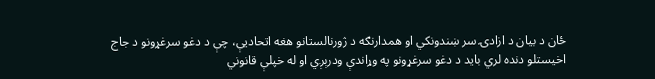ځان د بيان د ازادۍ سر ښندونكي او همدارنګه د ژورنالستانو هغه اتحاديې، چې د دغو سرغړونو د جاج اخيستلو دنده لري بايد د دغو سرغړونو په وړاندې ودرېږي او له خپلې قانوني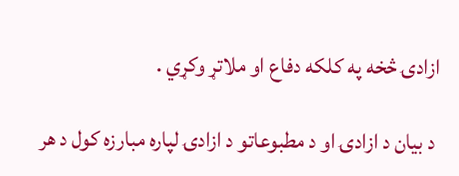ازادۍ څخه په كلكه دفاع او ملاتړ وكړي .

 د بيان د ازادۍ او د مطبوعاتو د ازادۍ لپاره مبارزه كول د هر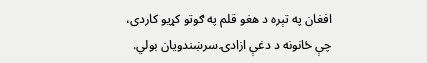افغان په تېره د هغو قلم په ګوتو كړيو كاردى، چې ځانونه د دغې ازادۍ سرښندويان بولي.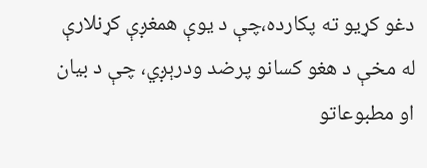دغو كړيو ته پكارده،چې د يوې همغږې كړنلارې له مخې د هغو كسانو پرضد ودرېږي، چې د بيان او مطبوعاتو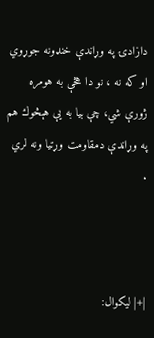دازادۍ په وړاندې خنډونه جوړوي  او كه نه ، نو دا هڅې به هومره ژورې شي، چې بيا به يې هېڅوك هم په وړاندې دمقاومت وړتيا ونه لري .



|+| ليكوال: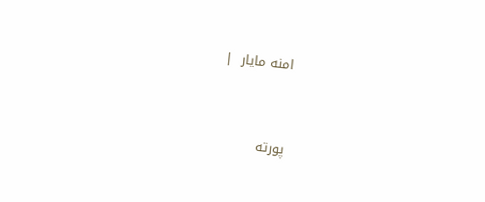امنه مایار  |


پورته